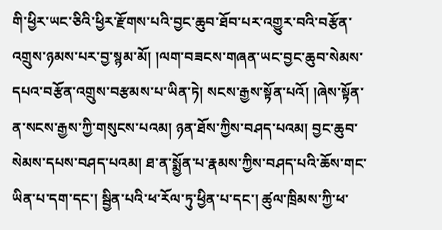གི་ཕྱིར་ཡང་ཅིའི་ཕྱིར་རྫོགས་པའི་བྱང་ཆུབ་ཐོབ་པར་འགྱུར་བའི་བརྩོན་འགྲུས་ཉམས་པར་བྱ་སྙམ་མོ། །ལག་བཟངས་གཞན་ཡང་བྱང་ཆུབ་སེམས་དཔའ་བརྩོན་འགྲུས་བརྩམས་པ་ཡིན་ཏེ། སངས་རྒྱས་སྟོན་པའོ། །ཞེས་སྟོན་ན་སངས་རྒྱས་ཀྱི་གསུངས་པའམ། ཉན་ཐོས་ཀྱིས་བཤད་པའམ། བྱང་ཆུབ་སེམས་དཔས་བཤད་པའམ། ཐ་ན་སྨྱོན་པ་རྣམས་ཀྱིས་བཤད་པའི་ཆོས་གང་ཡིན་པ་དག་དང་། སྦྱིན་པའི་ཕ་རོལ་ཏུ་ཕྱིན་པ་དང་། ཚུལ་ཁྲིམས་ཀྱི་ཕ་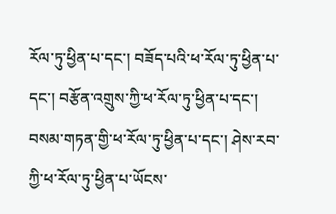རོལ་ཏུ་ཕྱིན་པ་དང་། བཟོད་པའི་ཕ་རོལ་ཏུ་ཕྱིན་པ་དང་། བརྩོན་འགྲུས་ཀྱི་ཕ་རོལ་ཏུ་ཕྱིན་པ་དང་། བསམ་གཏན་གྱི་ཕ་རོལ་ཏུ་ཕྱིན་པ་དང་། ཤེས་རབ་ཀྱི་ཕ་རོལ་ཏུ་ཕྱིན་པ་ཡོངས་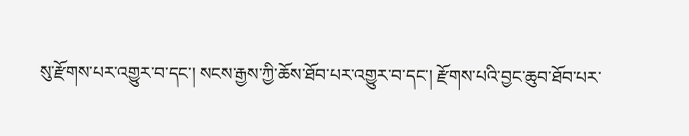སུ་རྫོགས་པར་འགྱུར་བ་དང་། སངས་རྒྱས་ཀྱི་ཆོས་ཐོབ་པར་འགྱུར་བ་དང་། རྫོགས་པའི་བྱང་ཆུབ་ཐོབ་པར་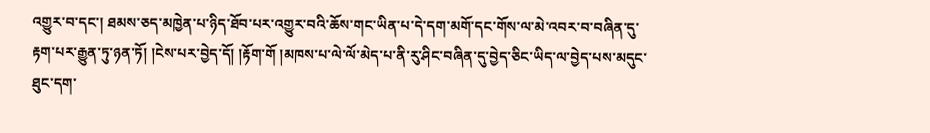འགྱུར་བ་དང་། ཐམས་ཅད་མཁྱེན་པ་ཉིད་ཐོབ་པར་འགྱུར་བའི་ཆོས་གང་ཡིན་པ་དེ་དག་མགོ་དང་གོས་ལ་མེ་འབར་བ་བཞིན་དུ་རྟག་པར་རྒྱུན་ཏུ་ཉན་ཏོ། །ངེས་པར་བྱེད་དོ། །རྟོག་གོ །མཁས་པ་ལེ་ལོ་མེད་པ་ནི་རུ་ཤིང་བཞིན་དུ་བྱེད་ཅིང་ཡིད་ལ་བྱེད་པས་མདུང་ཐུང་དག་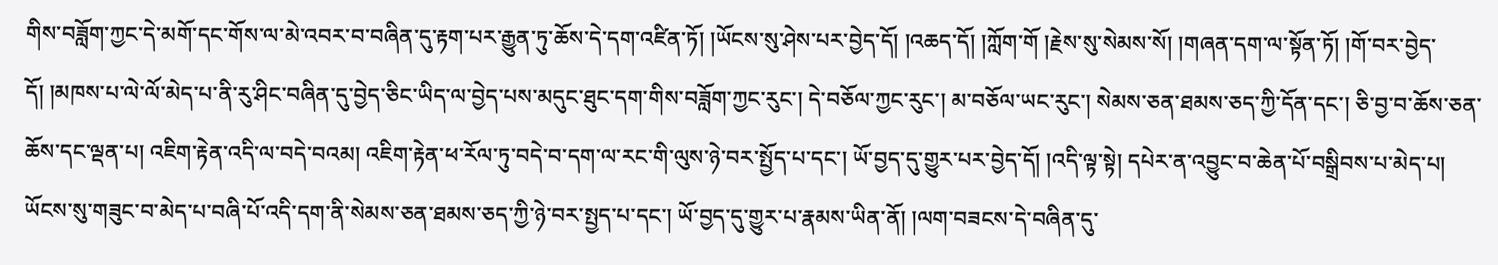གིས་བཟློག་ཀྱང་དེ་མགོ་དང་གོས་ལ་མེ་འབར་བ་བཞིན་དུ་རྟག་པར་རྒྱུན་ཏུ་ཆོས་དེ་དག་འཛིན་ཏོ། །ཡོངས་སུ་ཤེས་པར་བྱེད་དོ། །འཆད་དོ། །ཀློག་གོ །རྗེས་སུ་སེམས་སོ། །གཞན་དག་ལ་སྟོན་ཏོ། །གོ་བར་བྱེད་དོ། །མཁས་པ་ལེ་ལོ་མེད་པ་ནི་རུ་ཤིང་བཞིན་དུ་བྱེད་ཅིང་ཡིད་ལ་བྱེད་པས་མདུང་ཐུང་དག་གིས་བཟློག་ཀྱང་རུང་། དེ་བཅོལ་ཀྱང་རུང་། མ་བཅོལ་ཡང་རུང་། སེམས་ཅན་ཐམས་ཅད་ཀྱི་དོན་དང་། ཅི་བྱ་བ་ཆོས་ཅན་ཆོས་དང་ལྡན་པ། འཇིག་རྟེན་འདི་ལ་བདེ་བའམ། འཇིག་རྟེན་ཕ་རོལ་ཏུ་བདེ་བ་དག་ལ་རང་གི་ལུས་ཉེ་བར་སྤྱོད་པ་དང་། ཡོ་བྱད་དུ་གྱུར་པར་བྱེད་དོ། །འདི་ལྟ་སྟེ། དཔེར་ན་འབྱུང་བ་ཆེན་པོ་བསྒྲིབས་པ་མེད་པ། ཡོངས་སུ་གཟུང་བ་མེད་པ་བཞི་པོ་འདི་དག་ནི་སེམས་ཅན་ཐམས་ཅད་ཀྱི་ཉེ་བར་སྤྱད་པ་དང་། ཡོ་བྱད་དུ་གྱུར་པ་རྣམས་ཡིན་ནོ། །ལག་བཟངས་དེ་བཞིན་དུ་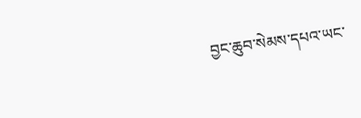བྱང་ཆུབ་སེམས་དཔའ་ཡང་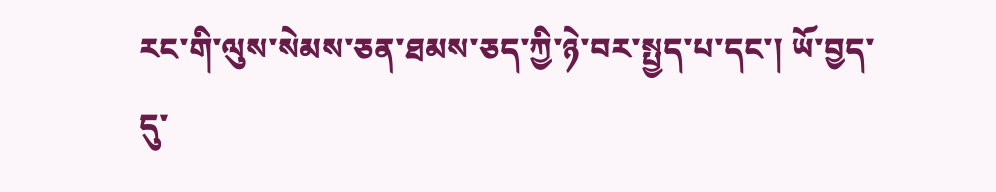རང་གི་ལུས་སེམས་ཅན་ཐམས་ཅད་ཀྱི་ཉེ་བར་སྤྱད་པ་དང་། ཡོ་བྱད་དུ་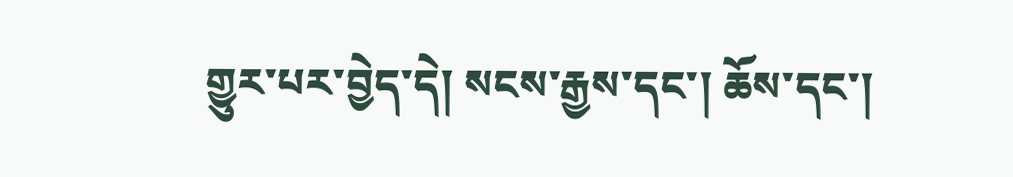གྱུར་པར་བྱེད་དེ། སངས་རྒྱས་དང་། ཆོས་དང་།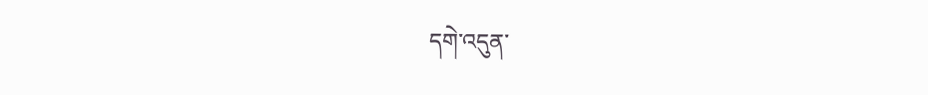དགེ་འདུན་